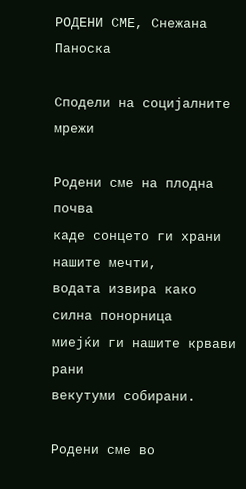РОДЕНИ СМЕ, Снежана Паноска

Сподели на социјалните мрежи

Родени сме на плодна почва
каде сонцето ги храни нашите мечти,
водата извира како силна понорница
миејќи ги нашите крвави рани
векутуми собирани.

Родени сме во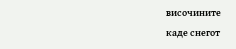височините
каде снегот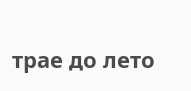трае до лето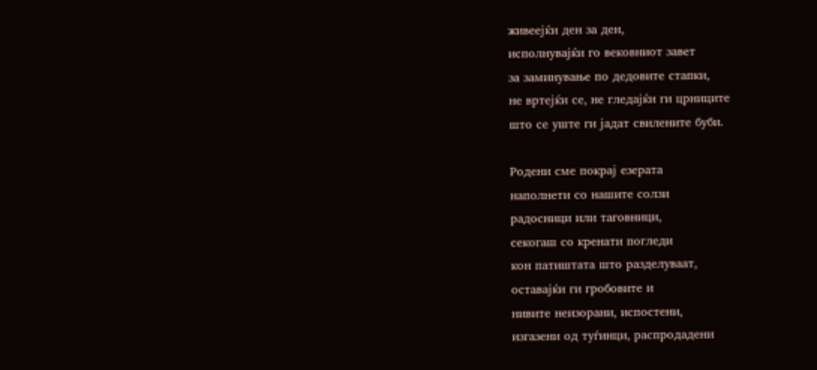живеејќи ден за ден,
исполнувајќи го вековниот завет
за заминување по дедовите стапки,
не вртејќи се, не гледајќи ги црниците
што се уште ги јадат свилените буби.

Родени сме покрај езерата
наполнети со нашите солзи
радосници или таговници,
секогаш со кренати погледи
кон патиштата што разделуваат,
оставајќи ги гробовите и
нивите неизорани, испостени,
изгазени од туѓинци, распродадени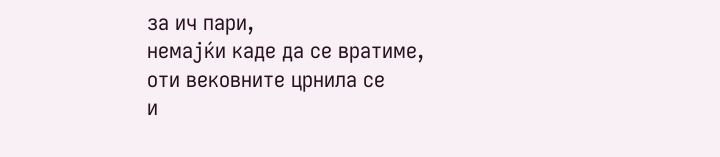за ич пари,
немајќи каде да се вратиме,
оти вековните црнила се
и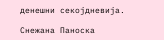денешни секојдневија.

Снежана Паноска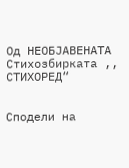Од НЕОБЈАВЕНАТА Стихозбирката ,, СТИХОРЕД“


Сподели на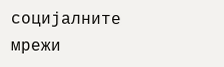социјалните мрежи